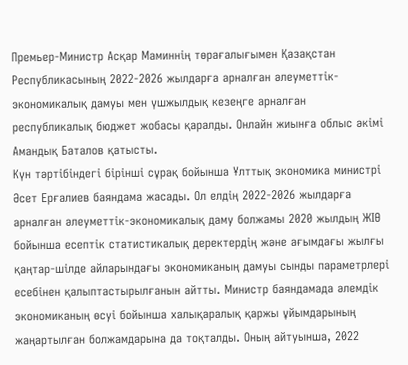Премьер-Министр Асқар Маминнің төрағалығымен Қазақстан Республикасының 2022-2026 жылдарға арналған әлеуметтік-экономикалық дамуы мен үшжылдық кезеңге арналған республикалық бюджет жобасы қаралды. Онлайн жиынға облыс әкімі Амандық Баталов қатысты.
Күн тәртібіндегі бірінші сұрақ бойынша Ұлттық экономика министрі Әсет Ерғалиев баяндама жасады. Ол елдің 2022-2026 жылдарға арналған әлеуметтік-экономикалық даму болжамы 2020 жылдың ЖІӨ бойынша есептік статистикалық деректердің және ағымдағы жылғы қаңтар-шілде айларындағы экономиканың дамуы сынды параметрлері есебінен қалыптастырылғанын айтты. Министр баяндамада әлемдік экономиканың өсуі бойынша халықаралық қаржы ұйымдарының жаңартылған болжамдарына да тоқталды. Оның айтуынша, 2022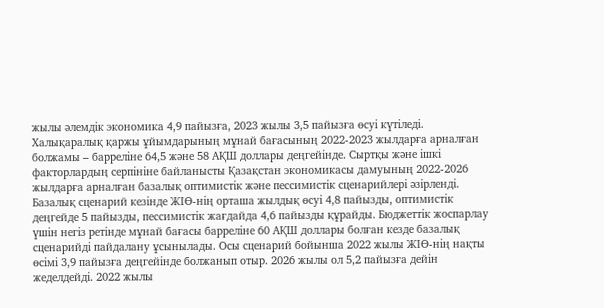жылы әлемдік экономика 4,9 пайызға, 2023 жылы 3,5 пайызға өсуі күтіледі. Халықаралық қаржы ұйымдарының мұнай бағасының 2022-2023 жылдарға арналған болжамы – барреліне 64,5 және 58 АҚШ доллары деңгейінде. Сыртқы және ішкі факторлардың серпініне байланысты Қазақстан экономикасы дамуының 2022-2026 жылдарға арналған базалық оптимистік және пессимистік сценарийлері әзірленді.
Базалық сценарий кезінде ЖІӨ-нің орташа жылдық өсуі 4,8 пайызды, оптимистік деңгейде 5 пайызды, пессимистік жағдайда 4,6 пайызды құрайды. Бюджеттік жоспарлау үшін негіз ретінде мұнай бағасы барреліне 60 АҚШ доллары болған кезде базалық сценарийді пайдалану ұсынылады. Осы сценарий бойынша 2022 жылы ЖІӨ-нің нақты өсімі 3,9 пайызға деңгейінде болжанып отыр. 2026 жылы ол 5,2 пайызға дейін жеделдейді. 2022 жылы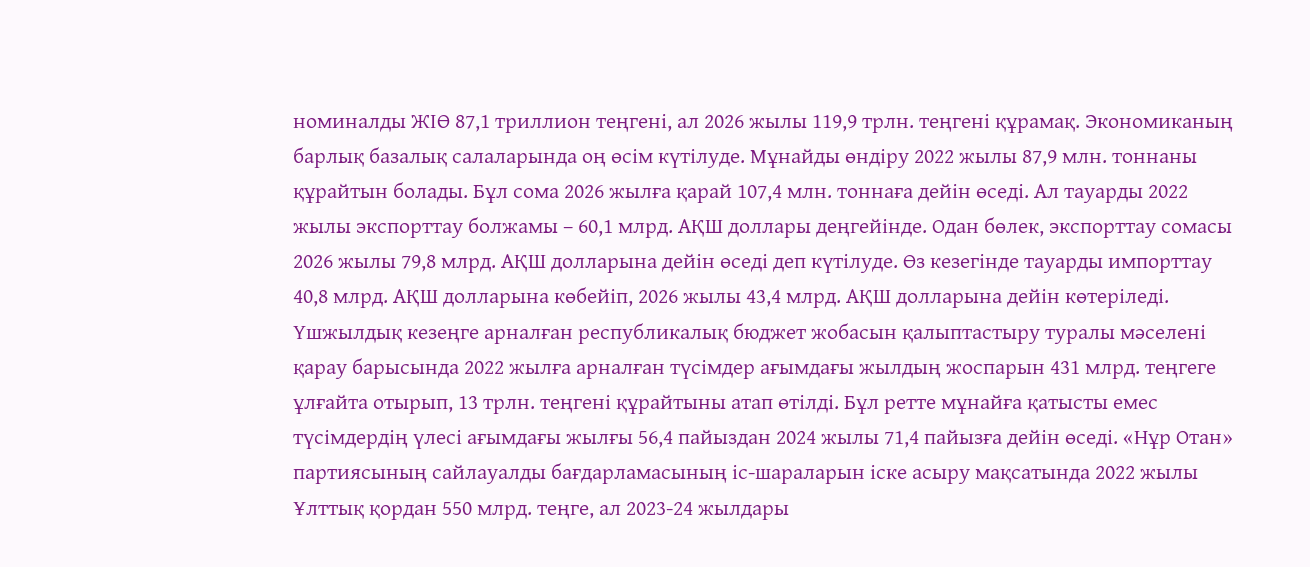номиналды ЖІӨ 87,1 триллион теңгені, ал 2026 жылы 119,9 трлн. теңгені құрамақ. Экономиканың барлық базалық салаларында оң өсім күтілуде. Мұнайды өндіру 2022 жылы 87,9 млн. тоннаны құрайтын болады. Бұл сома 2026 жылға қарай 107,4 млн. тоннаға дейін өседі. Ал тауарды 2022 жылы экспорттау болжамы – 60,1 млрд. АҚШ доллары деңгейінде. Одан бөлек, экспорттау сомасы 2026 жылы 79,8 млрд. АҚШ долларына дейін өседі деп күтілуде. Өз кезегінде тауарды импорттау 40,8 млрд. АҚШ долларына көбейіп, 2026 жылы 43,4 млрд. АҚШ долларына дейін көтеріледі.
Үшжылдық кезеңге арналған республикалық бюджет жобасын қалыптастыру туралы мәселені қарау барысында 2022 жылға арналған түсімдер ағымдағы жылдың жоспарын 431 млрд. теңгеге ұлғайта отырып, 13 трлн. теңгені құрайтыны атап өтілді. Бұл ретте мұнайға қатысты емес түсімдердің үлесі ағымдағы жылғы 56,4 пайыздан 2024 жылы 71,4 пайызға дейін өседі. «Нұр Отан» партиясының сайлауалды бағдарламасының іс-шараларын іске асыру мақсатында 2022 жылы Ұлттық қордан 550 млрд. теңге, ал 2023-24 жылдары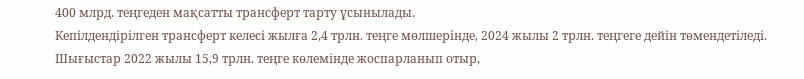400 млрд. теңгеден мақсатты трансферт тарту ұсынылады.
Кепілдендірілген трансферт келесі жылға 2,4 трлн. теңге мөлшерінде, 2024 жылы 2 трлн. теңгеге дейін төмендетіледі. Шығыстар 2022 жылы 15,9 трлн. теңге көлемінде жоспарланып отыр,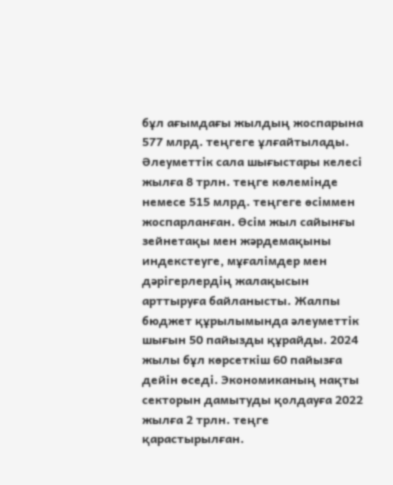бұл ағымдағы жылдың жоспарына 577 млрд. теңгеге ұлғайтылады. Әлеуметтік сала шығыстары келесі жылға 8 трлн. теңге көлемінде немесе 515 млрд. теңгеге өсіммен жоспарланған. Өсім жыл сайынғы зейнетақы мен жәрдемақыны индекстеуге, мұғалімдер мен дәрігерлердің жалақысын арттыруға байланысты. Жалпы бюджет құрылымында әлеуметтік шығын 50 пайызды құрайды. 2024 жылы бұл көрсеткіш 60 пайызға дейін өседі. Экономиканың нақты секторын дамытуды қолдауға 2022 жылға 2 трлн. теңге қарастырылған.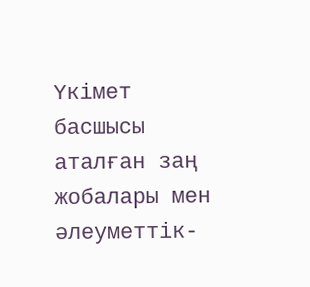Үкімет басшысы аталған заң жобалары мен әлеуметтік-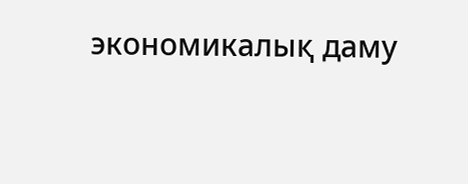экономикалық даму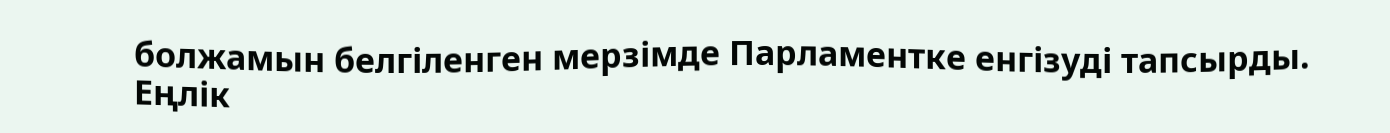болжамын белгіленген мерзімде Парламентке енгізуді тапсырды.
Еңлік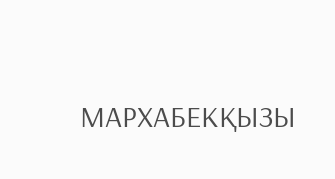МАРХАБЕКҚЫЗЫ